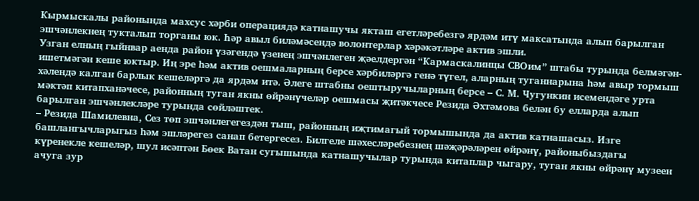Кырмыскалы районында махсус хәрби операциядә катнашучы якташ егетләребезгә ярдәм итү максатында алып барылган эшчәнлекнең тукталып торганы юк. Һәр авыл биләмәсендә волонтерлар хәрәкәтләре актив эшли.
Узган елның гыйнвар аенда район үзәгендә үзенең эшчәнлеген җәелдергән “Кармаскалинцы СВОим” штабы турында белмәгән-ишетмәгән кеше юктыр. Иң эре һәм актив оешмаларның берсе хәрбиләргә генә түгел, аларның туганнарына һәм авыр тормыш хәлендә калган барлык кешеләргә да ярдәм итә. Әлеге штабны оештыручыларның берсе – С. М. Чугункин исемендәге урта мәктәп китапханәчесе, районның туган якны өйрәнүчеләр оешмасы җитәкчесе Резида Әхтәмова белән бу елларда алып барылган эшчәнлекләре турында сөйләштек.
– Резида Шамилевна, Сез төп эшчәнлегегездән тыш, районның иҗтимагый тормышында да актив катнашасыз. Изге башлангычларыгыз һәм эшләрегез санап бетергесез. Билгеле шәхесләребезнең шәҗәрәләрен өйрәнү, районыбыздагы күренекле кешеләр, шул исәптән Бөек Ватан сугышында катнашучылар турында китаплар чыгару, туган якны өйрәнү музеен ачуга зур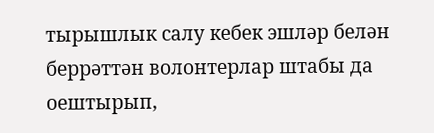тырышлык салу кебек эшләр белән беррәттән волонтерлар штабы да оештырып,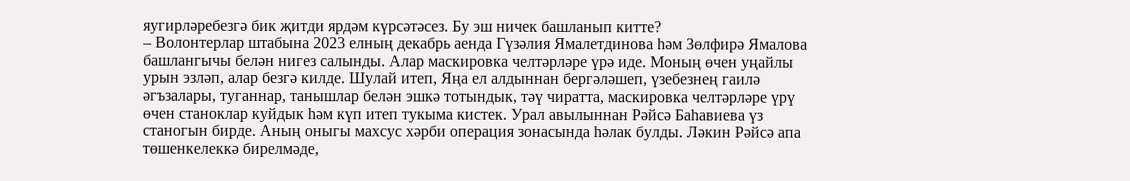яугирләребезгә бик җитди ярдәм күрсәтәсез. Бу эш ничек башланып китте?
– Волонтерлар штабына 2023 елның декабрь аенда Гүзәлия Ямалетдинова һәм Зөлфирә Ямалова башлангычы белән нигез салынды. Алар маскировка челтәрләре үрә иде. Моның өчен уңайлы урын эзләп, алар безгә килде. Шулай итеп, Яңа ел алдыннан бергәләшеп, үзебезнең гаилә әгъзалары, туганнар, танышлар белән эшкә тотындык, тәү чиратта, маскировка челтәрләре үрү өчен станоклар куйдык һәм күп итеп тукыма кистек. Урал авылыннан Рәйсә Баһавиева үз станогын бирде. Аның оныгы махсус хәрби операция зонасында һәлак булды. Ләкин Рәйсә апа төшенкелеккә бирелмәде,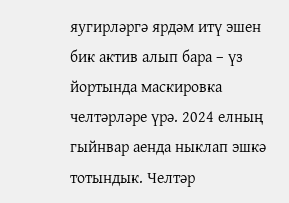яугирләргә ярдәм итү эшен бик актив алып бара – үз йортында маскировка челтәрләре үрә. 2024 елның гыйнвар аенда ныклап эшкә тотындык. Челтәр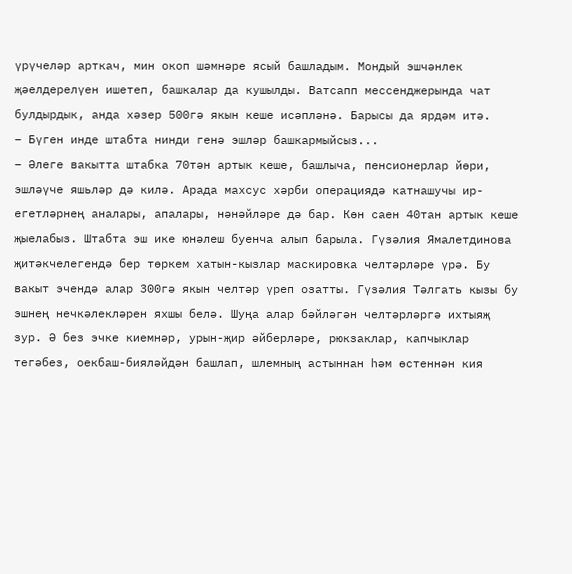үрүчеләр арткач, мин окоп шәмнәре ясый башладым. Мондый эшчәнлек җәелдерелүен ишетеп, башкалар да кушылды. Ватсапп мессенджерында чат булдырдык, анда хәзер 500гә якын кеше исәпләнә. Барысы да ярдәм итә.
– Бүген инде штабта нинди генә эшләр башкармыйсыз...
– Әлеге вакытта штабка 70тән артык кеше, башлыча, пенсионерлар йөри, эшләүче яшьләр дә килә. Арада махсус хәрби операциядә катнашучы ир-егетләрнең аналары, апалары, нәнәйләре дә бар. Көн саен 40тан артык кеше җыелабыз. Штабта эш ике юнәлеш буенча алып барыла. Гүзәлия Ямалетдинова җитәкчелегендә бер төркем хатын-кызлар маскировка челтәрләре үрә. Бу вакыт эчендә алар 300гә якын челтәр үреп озатты. Гүзәлия Тәлгать кызы бу эшнең нечкәлекләрен яхшы белә. Шуңа алар бәйләгән челтәрләргә ихтыяҗ зур. Ә без эчке киемнәр, урын-җир әйберләре, рюкзаклар, капчыклар тегәбез, оекбаш-бияләйдән башлап, шлемның астыннан һәм өстеннән кия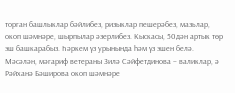торган башлыклар бәйлибез, ризыклар пешерәбез, мазьлар, окоп шәмнәре, шырпылар әзерлибез. Кыскасы, 50дән артык төр эш башкарабыз. Һәркем үз урынында һәм үз эшен белә. Мәсәлән, мәгариф ветераны Зилә Сәйфетдинова – валиклар, ә Рәйханә Бәширова окоп шәмнәре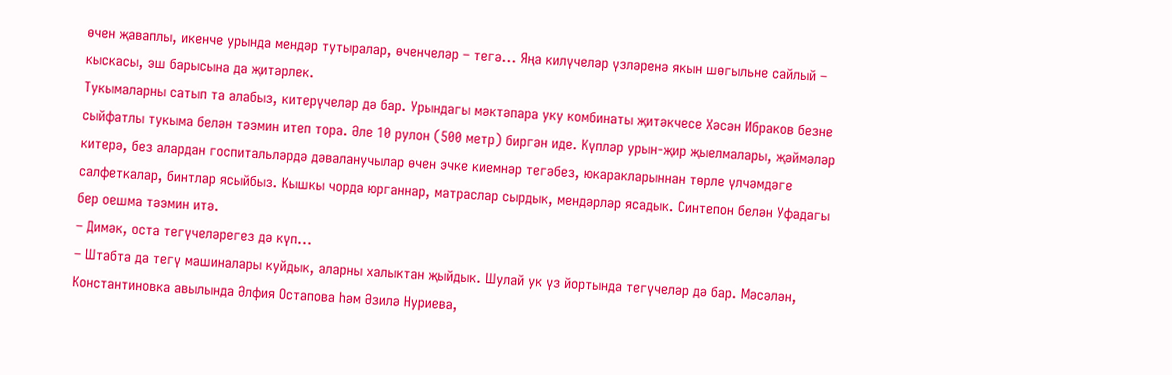өчен җаваплы, икенче урында мендәр тутыралар, өченчеләр – тегә... Яңа килүчеләр үзләренә якын шөгыльне сайлый – кыскасы, эш барысына да җитәрлек.
Тукымаларны сатып та алабыз, китерүчеләр дә бар. Урындагы мәктәпара уку комбинаты җитәкчесе Хәсән Ибраков безне сыйфатлы тукыма белән тәэмин итеп тора. Әле 10 рулон (500 метр) биргән иде. Күпләр урын-җир җыелмалары, җәймәләр китерә, без алардан госпитальләрдә дәваланучылар өчен эчке киемнәр тегәбез, юкаракларыннан төрле үлчәмдәге салфеткалар, бинтлар ясыйбыз. Кышкы чорда юрганнар, матраслар сырдык, мендәрләр ясадык. Синтепон белән Уфадагы бер оешма тәэмин итә.
– Димәк, оста тегүчеләрегез дә күп...
– Штабта да тегү машиналары куйдык, аларны халыктан җыйдык. Шулай ук үз йортында тегүчеләр дә бар. Мәсәлән, Константиновка авылында Әлфия Остапова һәм Әзилә Нуриева,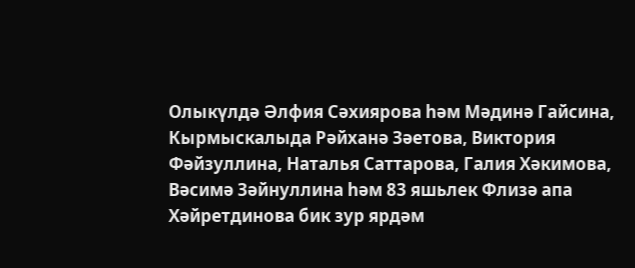Олыкүлдә Әлфия Сәхиярова һәм Мәдинә Гайсина, Кырмыскалыда Рәйханә Зәетова, Виктория Фәйзуллина, Наталья Саттарова, Галия Хәкимова, Вәсимә Зәйнуллина һәм 83 яшьлек Флизә апа Хәйретдинова бик зур ярдәм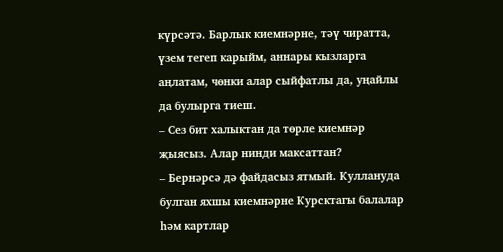күрсәтә. Барлык киемнәрне, тәү чиратта, үзем тегеп карыйм, аннары кызларга аңлатам, чөнки алар сыйфатлы да, уңайлы да булырга тиеш.
– Сез бит халыктан да төрле киемнәр җыясыз. Алар нинди максаттан?
– Бернәрсә дә файдасыз ятмый. Куллануда булган яхшы киемнәрне Курсктагы балалар һәм картлар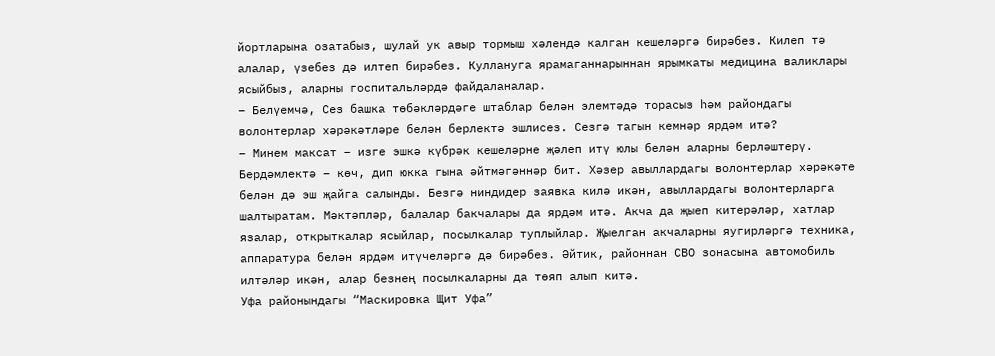йортларына озатабыз, шулай ук авыр тормыш хәлендә калган кешеләргә бирәбез. Килеп тә алалар, үзебез дә илтеп бирәбез. Куллануга ярамаганнарыннан ярымкаты медицина валиклары ясыйбыз, аларны госпитальләрдә файдаланалар.
– Белүемчә, Сез башка төбәкләрдәге штаблар белән элемтәдә торасыз һәм райондагы волонтерлар хәрәкәтләре белән берлектә эшлисез. Сезгә тагын кемнәр ярдәм итә?
– Минем максат – изге эшкә күбрәк кешеләрне җәлеп итү юлы белән аларны берләштерү. Бердәмлектә – көч, дип юкка гына әйтмәгәннәр бит. Хәзер авыллардагы волонтерлар хәрәкәте белән дә эш җайга салынды. Безгә ниндидер заявка килә икән, авыллардагы волонтерларга шалтыратам. Мәктәпләр, балалар бакчалары да ярдәм итә. Акча да җыеп китерәләр, хатлар язалар, открыткалар ясыйлар, посылкалар туплыйлар. Җыелган акчаларны яугирләргә техника, аппаратура белән ярдәм итүчеләргә дә бирәбез. Әйтик, районнан СВО зонасына автомобиль илтәләр икән, алар безнең посылкаларны да төяп алып китә.
Уфа районындагы “Маскировка Щит Уфа”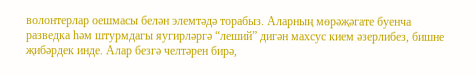волонтерлар оешмасы белән элемтәдә торабыз. Аларның мөрәҗәгате буенча разведка һәм штурмдагы яугирләргә “леший” дигән махсус кием әзерлибез, бишне җибәрдек инде. Алар безгә челтәрен бирә,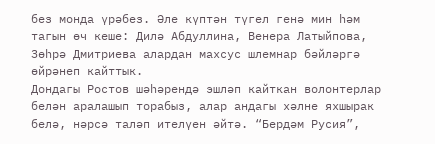без монда үрәбез. Әле күптән түгел генә мин һәм тагын өч кеше: Дилә Абдуллина, Венера Латыйпова, Зөһрә Дмитриева алардан махсус шлемнар бәйләргә өйрәнеп кайттык.
Дондагы Ростов шәһәрендә эшләп кайткан волонтерлар белән аралашып торабыз, алар андагы хәлне яхшырак белә, нәрсә таләп ителүен әйтә. “Бердәм Русия”,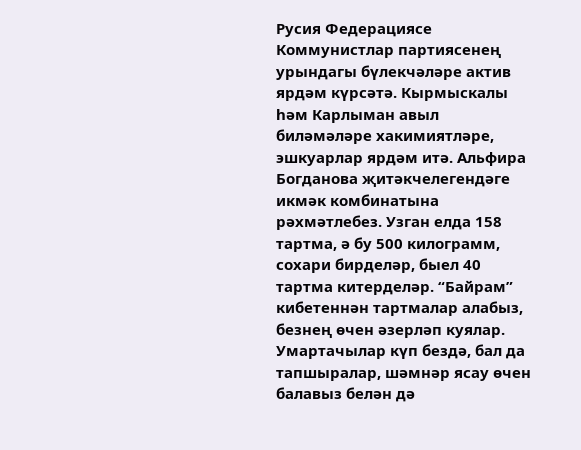Русия Федерациясе Коммунистлар партиясенең урындагы бүлекчәләре актив ярдәм күрсәтә. Кырмыскалы һәм Карлыман авыл биләмәләре хакимиятләре, эшкуарлар ярдәм итә. Альфира Богданова җитәкчелегендәге икмәк комбинатына рәхмәтлебез. Узган елда 158 тартма, ә бу 500 килограмм, сохари бирделәр, быел 40 тартма китерделәр. “Байрам” кибетеннән тартмалар алабыз, безнең өчен әзерләп куялар. Умартачылар күп бездә, бал да тапшыралар, шәмнәр ясау өчен балавыз белән дә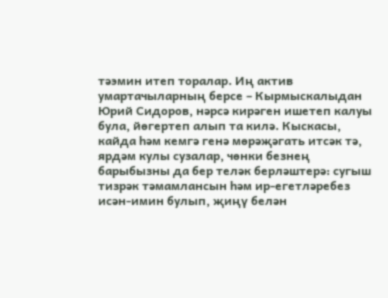тәэмин итеп торалар. Иң актив умартачыларның берсе – Кырмыскалыдан Юрий Сидоров, нәрсә кирәген ишетеп калуы була, йөгертеп алып та килә. Кыскасы, кайда һәм кемгә генә мөрәҗәгать итсәк тә, ярдәм кулы сузалар, чөнки безнең барыбызны да бер теләк берләштерә: сугыш тизрәк тәмамлансын һәм ир-егетләребез исән-имин булып, җиңү белән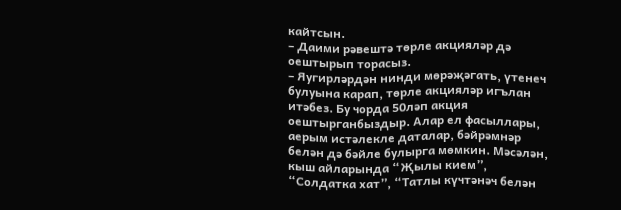кайтсын.
– Даими рәвештә төрле акцияләр дә оештырып торасыз.
– Яугирләрдән нинди мөрәҗәгать, үтенеч булуына карап, төрле акцияләр игълан итәбез. Бу чорда 50ләп акция оештырганбыздыр. Алар ел фасыллары, аерым истәлекле даталар, бәйрәмнәр белән дә бәйле булырга мөмкин. Мәсәлән, кыш айларында “Җылы кием”, “Солдатка хат”, “Татлы күчтәнәч белән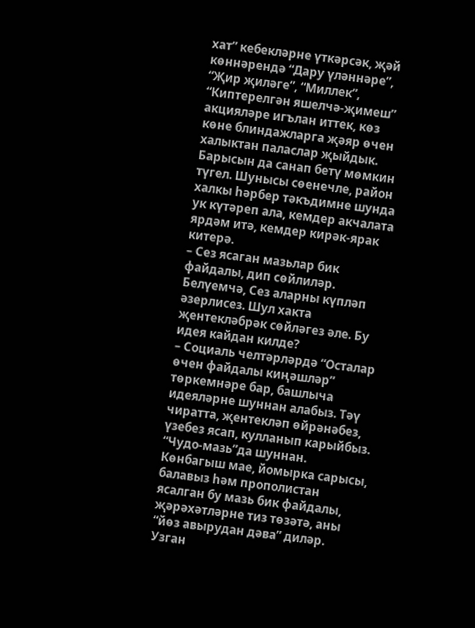хат” кебекләрне үткәрсәк, җәй көннәрендә “Дару үләннәре”, “Җир җиләге”, “Миллек”, “Киптерелгән яшелчә-җимеш” акцияләре игълан иттек, көз көне блиндажларга җәяр өчен халыктан паласлар җыйдык. Барысын да санап бетү мөмкин түгел. Шунысы сөенечле, район халкы һәрбер тәкъдимне шунда ук күтәреп ала, кемдер акчалата ярдәм итә, кемдер кирәк-ярак китерә.
– Сез ясаган мазьлар бик файдалы, дип сөйлиләр. Белүемчә, Сез аларны күпләп әзерлисез. Шул хакта җентекләбрәк сөйләгез әле. Бу идея кайдан килде?
– Социаль челтәрләрдә “Осталар өчен файдалы киңәшләр” төркемнәре бар, башлыча идеяләрне шуннан алабыз. Тәү чиратта, җентекләп өйрәнәбез, үзебез ясап, кулланып карыйбыз. “Чудо-мазь”да шуннан. Көнбагыш мае, йомырка сарысы, балавыз һәм прополистан ясалган бу мазь бик файдалы, җәрәхәтләрне тиз төзәтә, аны “йөз авырудан дәва” диләр. Узган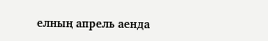елның апрель аенда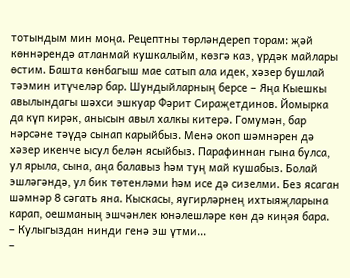тотындым мин моңа. Рецептны төрләндереп торам: җәй көннәрендә атланмай кушкалыйм, көзгә каз, үрдәк майлары өстим. Башта көнбагыш мае сатып ала идек, хәзер бушлай тәэмин итүчеләр бар. Шундыйларның берсе – Яңа Кыешкы авылындагы шәхси эшкуар Фәрит Сираҗетдинов. Йомырка да күп кирәк, анысын авыл халкы китерә. Гомумән, бар нәрсәне тәүдә сынап карыйбыз. Менә окоп шәмнәрен дә хәзер икенче ысул белән ясыйбыз. Парафиннан гына булса, ул ярыла, сына, аңа балавыз һәм туң май кушабыз. Болай эшләгәндә, ул бик төтенләми һәм исе дә сизелми. Без ясаган шәмнәр 8 сәгать яна. Кыскасы, яугирләрнең ихтыяҗларына карап, оешманың эшчәнлек юнәлешләре көн дә киңәя бара.
– Кулыгыздан нинди генә эш үтми...
–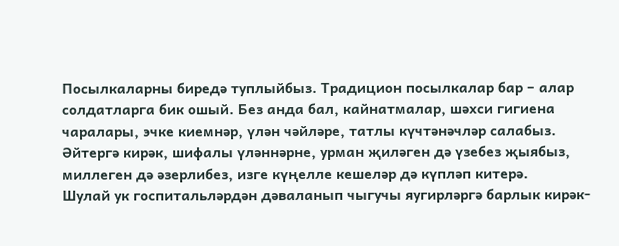Посылкаларны биредә туплыйбыз. Традицион посылкалар бар – алар солдатларга бик ошый. Без анда бал, кайнатмалар, шәхси гигиена чаралары, эчке киемнәр, үлән чәйләре, татлы күчтәнәчләр салабыз. Әйтергә кирәк, шифалы үләннәрне, урман җиләген дә үзебез җыябыз, миллеген дә әзерлибез, изге күңелле кешеләр дә күпләп китерә.
Шулай ук госпитальләрдән дәваланып чыгучы яугирләргә барлык кирәк-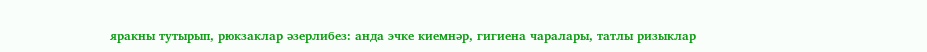яракны тутырып, рюкзаклар әзерлибез: анда эчке киемнәр, гигиена чаралары, татлы ризыклар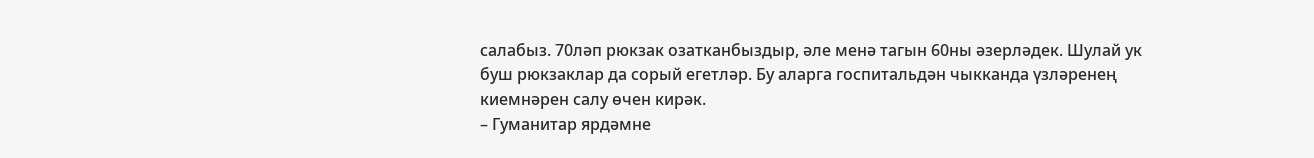салабыз. 70ләп рюкзак озатканбыздыр, әле менә тагын 60ны әзерләдек. Шулай ук буш рюкзаклар да сорый егетләр. Бу аларга госпитальдән чыкканда үзләренең киемнәрен салу өчен кирәк.
– Гуманитар ярдәмне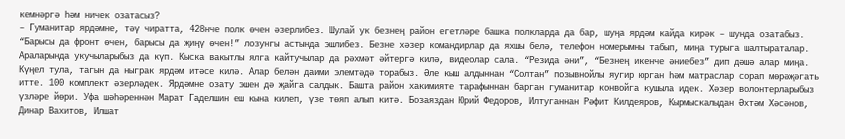кемнәргә һәм ничек озатасыз?
– Гуманитар ярдәмне, тәү чиратта, 428нче полк өчен әзерлибез. Шулай ук безнең район егетләре башка полкларда да бар, шуңа ярдәм кайда кирәк – шунда озатабыз. “Барысы да фронт өчен, барысы да җиңү өчен!” лозунгы астында эшлибез. Безне хәзер командирлар да яхшы белә, телефон номерымны табып, миңа турыга шалтыраталар. Араларында укучыларыбыз да күп. Кыска вакытлы ялга кайтучылар да рәхмәт әйтергә килә, видеолар сала. “Резида әни”, “Безнең икенче әниебез” дип дәшә алар миңа. Күңел тула, тагын да ныграк ярдәм итәсе килә. Алар белән даими элемтәдә торабыз. Әле кыш алдыннан “Солтан” позывнойлы яугир юрган һәм матраслар сорап мөрәҗәгать итте. 100 комплект әзерләдек. Ярдәмне озату эшен дә җайга салдык. Башта район хакимияте тарафыннан барган гуманитар конвойга кушыла идек. Хәзер волонтерларыбыз үзләре йөри. Уфа шәһәреннән Марат Гаделшин еш кына килеп, үзе төяп алып китә. Бозаяздан Юрий Федоров, Илтуганнан Рәфит Килдеяров, Кырмыскалыдан Әхтәм Хәсәнов, Динар Вахитов, Илшат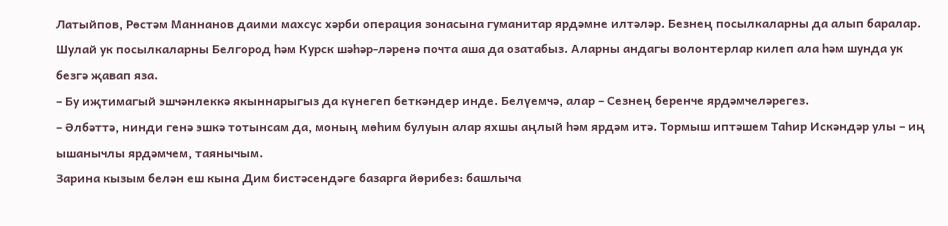Латыйпов, Рөстәм Маннанов даими махсус хәрби операция зонасына гуманитар ярдәмне илтәләр. Безнең посылкаларны да алып баралар. Шулай ук посылкаларны Белгород һәм Курск шәһәр-ләренә почта аша да озатабыз. Аларны андагы волонтерлар килеп ала һәм шунда ук безгә җавап яза.
– Бу иҗтимагый эшчәнлеккә якыннарыгыз да күнегеп беткәндер инде. Белүемчә, алар – Сезнең беренче ярдәмчеләрегез.
– Әлбәттә, нинди генә эшкә тотынсам да, моның мөһим булуын алар яхшы аңлый һәм ярдәм итә. Тормыш иптәшем Таһир Искәндәр улы – иң ышанычлы ярдәмчем, таянычым.
Зарина кызым белән еш кына Дим бистәсендәге базарга йөрибез: башлыча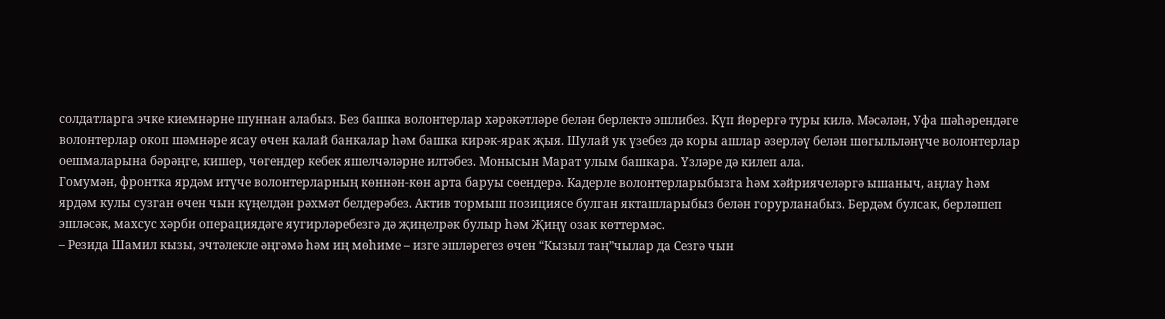солдатларга эчке киемнәрне шуннан алабыз. Без башка волонтерлар хәрәкәтләре белән берлектә эшлибез. Күп йөрергә туры килә. Мәсәлән, Уфа шәһәрендәге волонтерлар окоп шәмнәре ясау өчен калай банкалар һәм башка кирәк-ярак җыя. Шулай ук үзебез дә коры ашлар әзерләү белән шөгыльләнүче волонтерлар оешмаларына бәрәңге, кишер, чөгендер кебек яшелчәләрне илтәбез. Монысын Марат улым башкара. Үзләре дә килеп ала.
Гомумән, фронтка ярдәм итүче волонтерларның көннән-көн арта баруы сөендерә. Кадерле волонтерларыбызга һәм хәйриячеләргә ышаныч, аңлау һәм ярдәм кулы сузган өчен чын күңелдән рәхмәт белдерәбез. Актив тормыш позициясе булган якташларыбыз белән горурланабыз. Бердәм булсак, берләшеп эшләсәк, махсус хәрби операциядәге яугирләребезгә дә җиңелрәк булыр һәм Җиңү озак көттермәс.
– Резида Шамил кызы, эчтәлекле әңгәмә һәм иң мөһиме – изге эшләрегез өчен “Кызыл таң”чылар да Сезгә чын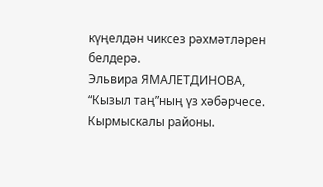күңелдән чиксез рәхмәтләрен белдерә.
Эльвира ЯМАЛЕТДИНОВА,
“Кызыл таң”ның үз хәбәрчесе.
Кырмыскалы районы.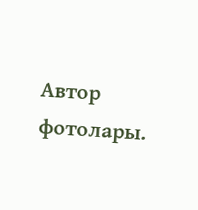Автор фотолары.